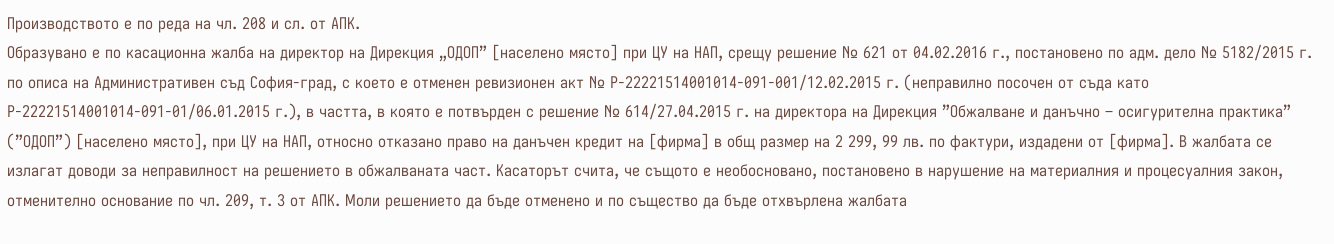Производството е по реда на чл. 208 и сл. от АПК.
Образувано е по касационна жалба на директор на Дирекция „ОДОП” [населено място] при ЦУ на НАП, срещу решение № 621 от 04.02.2016 г., постановено по адм. дело № 5182/2015 г. по описа на Административен съд София-град, с което е отменен ревизионен акт № Р-22221514001014-091-001/12.02.2015 г. (неправилно посочен от съда като Р-22221514001014-091-01/06.01.2015 г.), в частта, в която е потвърден с решение № 614/27.04.2015 г. на директора на Дирекция ”Обжалване и данъчно – осигурителна практика” (”ОДОП”) [населено място], при ЦУ на НАП, относно отказано право на данъчен кредит на [фирма] в общ размер на 2 299, 99 лв. по фактури, издадени от [фирма]. В жалбата се излагат доводи за неправилност на решението в обжалваната част. Касаторът счита, че същото е необосновано, постановено в нарушение на материалния и процесуалния закон, отменително основание по чл. 209, т. 3 от АПК. Моли решението да бъде отменено и по същество да бъде отхвърлена жалбата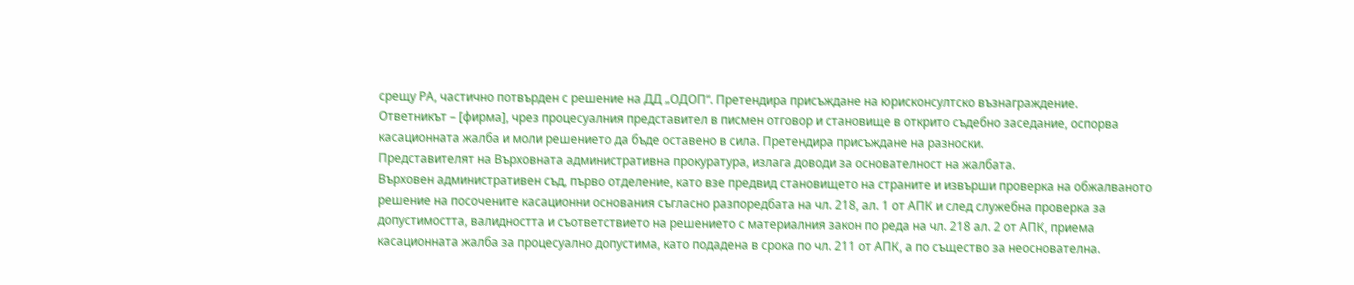срещу РА, частично потвърден с решение на ДД „ОДОП“. Претендира присъждане на юрисконсултско възнаграждение.
Ответникът – [фирма], чрез процесуалния представител в писмен отговор и становище в открито съдебно заседание, оспорва касационната жалба и моли решението да бъде оставено в сила. Претендира присъждане на разноски.
Представителят на Върховната административна прокуратура, излага доводи за основателност на жалбата.
Върховен административен съд, първо отделение, като взе предвид становището на страните и извърши проверка на обжалваното решение на посочените касационни основания съгласно разпоредбата на чл. 218, ал. 1 от АПК и след служебна проверка за допустимостта, валидността и съответствието на решението с материалния закон по реда на чл. 218 ал. 2 от АПК, приема касационната жалба за процесуално допустима, като подадена в срока по чл. 211 от АПК, а по същество за неоснователна.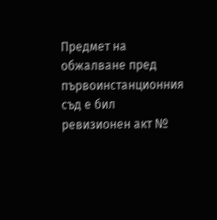Предмет на обжалване пред първоинстанционния съд е бил ревизионен акт №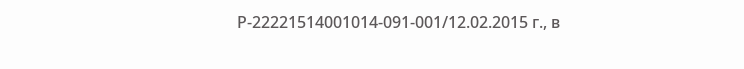Р-22221514001014-091-001/12.02.2015 г., в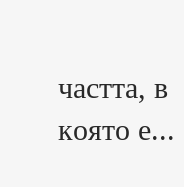частта, в която е...